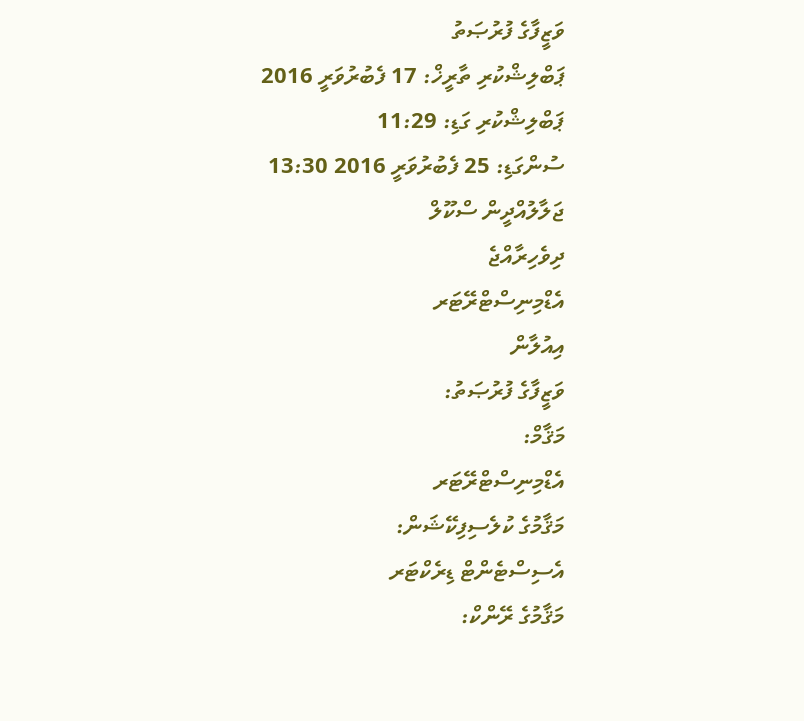ވަޒީފާގެ ފުރުޞަތު
ޕަބްލިޝްކުރި ތާރީޚް: 17 ފެބުރުވަރީ 2016
ޕަބްލިޝްކުރި ގަޑި: 11:29
ސުންގަޑި: 25 ފެބުރުވަރީ 2016 13:30
ޖަލާލުއްދީން ސްކޫލް
ދިވެހިރާއްޖެ
އެޑްމިނިސްޓްރޭޓަރ
އިއުލާން
ވަޒީފާގެ ފުރުޞަތު:
މަޤާމް:
އެޑްމިނިސްޓްރޭޓަރ
މަޤާމުގެ ކުލެސިފިކޭޝަން:
އެސިސްޓެންޓް ޑިރެކްޓަރ
މަޤާމުގެ ރޭންކް: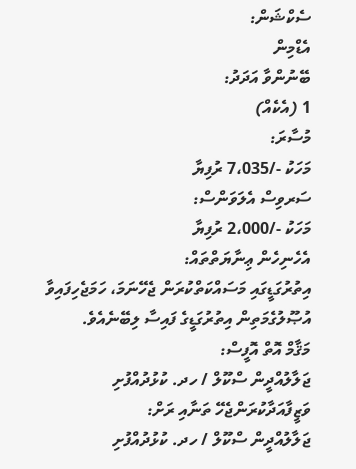ސެކްޝަން:
އެޑްމިން
ބޭނުންވާ އަދަދު:
1 (އެކެއް)
މުސާރަ:
މަހަކު -/7،035 ރުފިޔާ
ސަރވިސް އެލަވަންސް:
މަހަކު -/2،000 ރުފިޔާ
އެހެނިހެން ޢިނާޔަތްތައް:
އިތުރުގަޑީގައި މަސައްކަތްކުރަން ޖެހޭނަމަ، ހަމަޖެހިފައިވާ އުޞޫލުގެމަތިން އިތުރުގަޑީގެ ފައިސާ ލިބޭނެއެވެ.
މަޤާމް އޮތް އޮފީސް:
ޖަލާލުއްދީން ސްކޫލް / ހދ. ކުޅުދުއްފުށި
ވަޒީފާއަދާކުރަންޖެހޭ ތަނާއި ރަށް:
ޖަލާލުއްދީން ސްކޫލް / ހދ. ކުޅުދުއްފުށި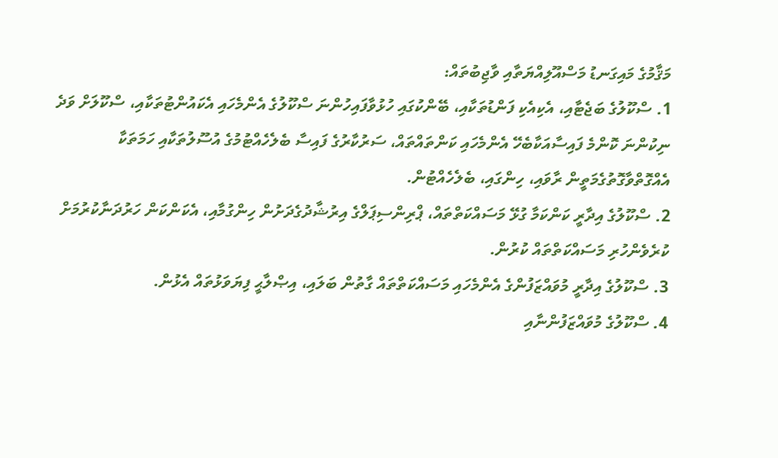މަޤާމުގެ މައިގަނޑު މަސްއޫލިއްޔަތާއި ވާޖިބުތައް:
1. ސްކޫލުގެ ބަޖެޓާއި، އެކިއެކި ފަންޑުތަކާއި، ބޭންކުގައި ހުޅުވާފައިހުންނަ ސްކޫލުގެ އެންމެހައި އެކައުންޓުތަކާއި، ސްކޫލަށް ވަދެ ނިކުންނަ ކޮންމެ ފައިސާއަކާބެހޭ އެންމެހައި ކަންތައްތައް، ސަރުކާރުގެ ފައިސާ ބެލެހެއްޓުމުގެ އުސޫލުތަކާއި ހަމަތަކާ އެއްގޮތްވާގޮތުގެމަތީން ރާވައި، ހިންގައި، ބެލެހެއްޓުން.
2. ސްކޫލުގެ އިދާރީ ކަންކަމާ ގުޅޭ މަސައްކަތްތައް، ޕްރިންސިޕަލްގެ އިރުޝާދުގެދަށުން ހިންގުމާއި، އެކަންކަން ހަރުދަނާކުރުމަށް ކުރެވެންހުރި މަސައްކަތްތައް ކުރުން.
3. ސްކޫލުގެ އިދާރީ މުވައްޒަފުންގެ އެންމެހައި މަސައްކަތްތައް ގާތުން ބަލައި، އިޞްލާޙީ ފިޔަވަޅުތައް އެޅުން.
4. ސްކޫލުގެ މުވައްޒަފުންނާއި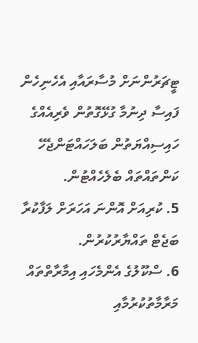ޓީޗަރުންނަށް މުސާރައާއި އެހެނިހެން ފައިސާ ދިނުމާ ގުޅޭގޮތުން ވެރިއެއްގެ ހައިސިއްޔަތުން ބަލަހައްޓަންޖެހޭ ކަންތައްތައް ބެލެހެއްޓުން.
5. ކުރިއަށް އޮންނަ އަހަރަށް ލަފާކުރާ ބަޖެޓް ތައްޔާރުކުރުން.
6. ސްކޫލުގެ އެންމެހައި އިމާރާތްތައް މަރާމާތުކުރުމާއި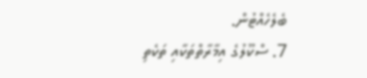ބެލެހެއްޓުން.
7. ސްކޫލުގެ އިމާރާތްތަކާއި ތަކެތި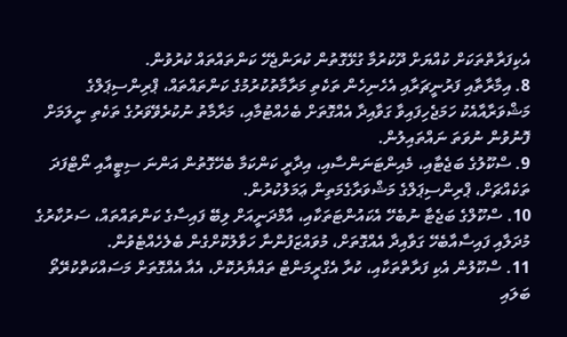އެކިފަރާތްތަކަށް ކުއްޔަށް ދޫކުރުމާ ގުޅޭގޮތުން ކުރަންޖެހޭ ކަންތައްތައް ކުރުވުން.
8. އިމާރާތާއި ފަރުނީޗަރާއި އެހެނިހެން ތަކެތި މަރާމާތުކުރުމުގެ ކަންތައްތައް، ޕްރިންސިޕަލްގެ މަޝްވަރާއާއެކު ހަމަޖެހިފައިވާ ގަވާއިދާ އެއްގޮތަށް ބެހެއްޓުމާއި، މަރާމާތު ނުކުރެވޭވަރުގެ ތަކެތި ނީލަމަށް ފޮނުވުން ނުވަތަ ނައްތައިލުން.
9. ސްކޫލުގެ ބަޖެޓާއި، މެއިންޓަނަންސާއި، އިދާރީ ކަންކަމާ ބެހޭގޮތުން އަންނަ ސިޓީއާއި ނޯޓްފަދަ ތަކެއްޗަށް، ޕްރިންސިޕަލްގެ މަޝްވަރާގެމަތިން ޢަމަލުކުރުން.
10. ސްކޫލްގެ ބަޖެޓާ ނުބެހޭ އެކައުންޓަތަކާއި، އާމްދަނީއަށް ލިބޭ ފައިސާގެ ކަންތައްތައް، ސަރުކާރުގެ މުދަލާއި ފައިސާއާބެހޭ ގަވާއިދާ އެއްގޮތަށް، މުވައްޒަފުންނާ ހަވާލުކޮށްގެން ބެލެހެއްޓެވުން.
11. ސްކޫލުން އެކި ފަރާތްތަކާއި، ކުރާ އެގްރީމަންޓް ތައްޔާރުކޮށް، އެއާ އެއްގޮތަށް މަސައްކަތްކުރޭތޯ ބަލައި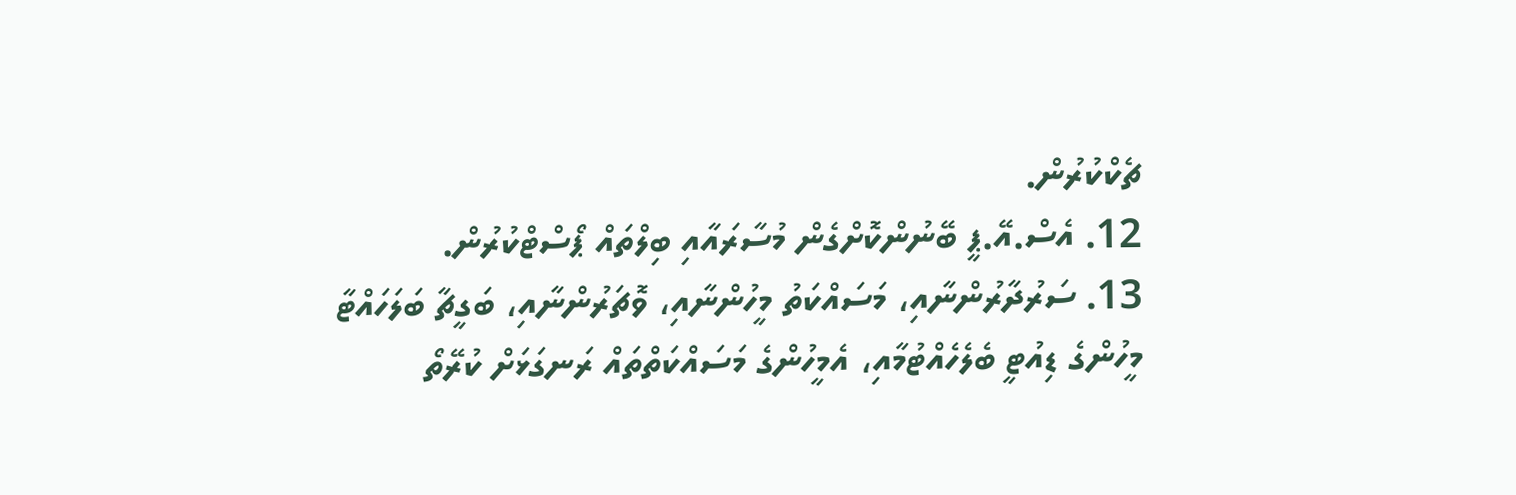ޗެކްކުރުން.
12. އެސް.އޭ.ޕީ ބޭނުންކޮށްގެން މުސާރައާއި ބިލްތައް ޕޯސްޓްކުރުން.
13. ސަރުދާރުންނާއި، މަސައްކަތު މީހުންނާއި، ވޮޗަރުންނާއި، ބަގީޗާ ބަލަހައްޓާ މީހުންގެ ޑިއުޓީ ބެލެހެއްޓުމާއި، އެމީހުންގެ މަސައްކަތްތައް ރަނގަޅަށް ކުރޭތޯ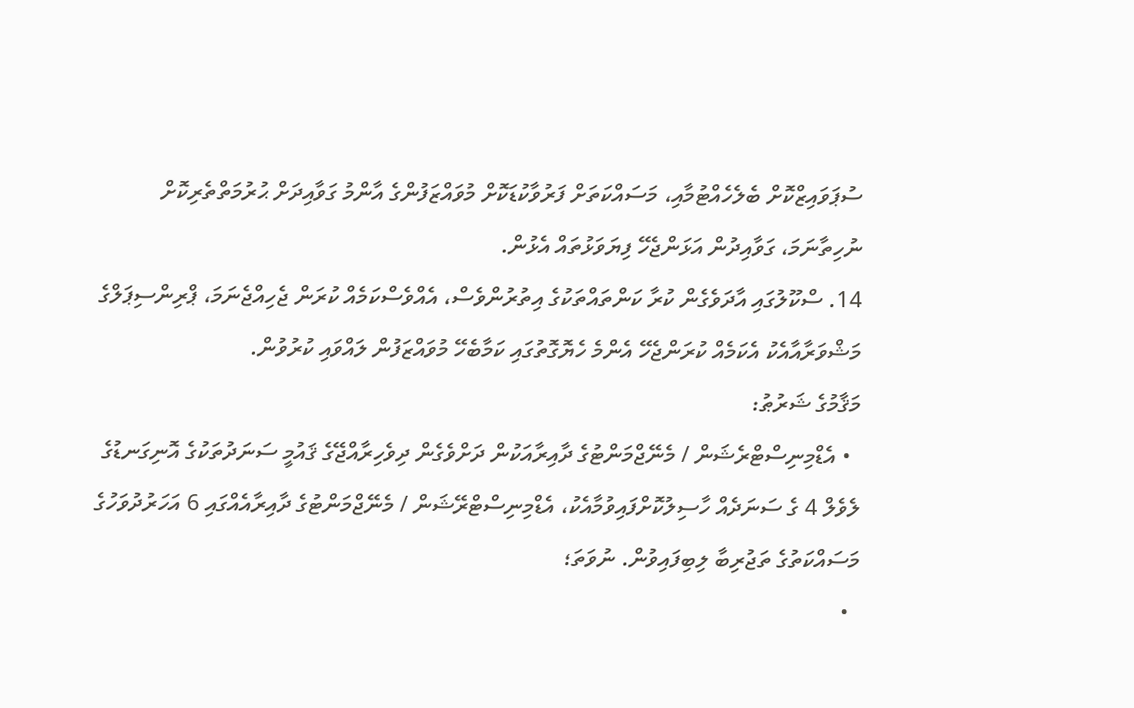ސުޕަވައިޒްކޮށް ބެލެހެއްޓުމާއި، މަސައްކަތަށް ފަރުވާކުޑަކޮށް މުވައްޒަފުންގެ އާންމު ގަވާއިދަށް ޙުރުމަތްތެރިކޮށް ނުހިތާނަމަ، ގަވާއިދުން އަޅަންޖެހޭ ފިޔަވަޅުތައް އެޅުން.
14. ސްކޫލުގައި އާދަވެގެން ކުރާ ކަންތައްތަކުގެ އިތުރުންވެސް، އެއްވެސްކަމެއް ކުރަން ޖެހިއްޖެނަމަ، ޕްރިންސިޕަލްގެ މަޝްވަރާއާއެކު އެކަމެއް ކުރަންޖެހޭ އެންމެ ހެޔޮގޮތުގައި ކަމާބެހޭ މުވައްޒަފުން ލައްވައި ކުރުވުން.
މަޤާމުގެ ޝަރުޠު:
  • އެޑްމިނިސްޓްރެޝަން / މެނޭޖްމަންޓުގެ ދާއިރާއަކުން ދަށްވެގެން ދިވެހިރާއްޖޭގެ ޤައުމީ ސަނަދުތަކުގެ އޮނިގަނޑުގެ ލެވެލް 4 ގެ ސަނަދެއް ހާސިލުކޮށްފައިވުމާއެކު، އެޑްމިނިސްޓްރޭޝަން / މެނޭޖްމަންޓުގެ ދާއިރާއެއްގައި 6 އަހަރުދުވަހުގެ މަސައްކަތުގެ ތަޖުރިބާ ލިބިފައިވުން. ނުވަތަ؛
  •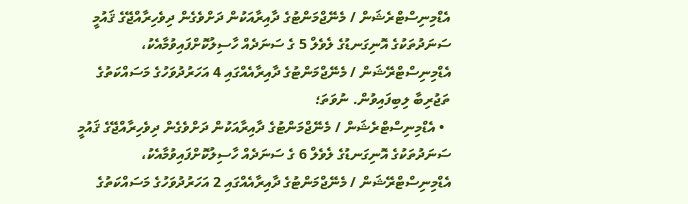އެޑްމިނިސްޓްރެޝަން / މެނޭޖްމަންޓުގެ ދާއިރާއަކުން ދަށްވެގެން ދިވެހިރާއްޖޭގެ ޤައުމީ ސަނަދުތަކުގެ އޮނިގަނޑުގެ ލެވެލް 5 ގެ ސަނަދެއް ހާސިލުކޮށްފައިވުމާއެކު، އެޑްމިނިސްޓްރޭޝަން / މެނޭޖްމަންޓުގެ ދާއިރާއެއްގައި 4 އަހަރުދުވަހުގެ މަސައްކަތުގެ ތަޖުރިބާ ލިބިފައިވުން. ނުވަތަ؛
  • އެޑްމިނިސްޓްރެޝަން / މެނޭޖްމަންޓުގެ ދާއިރާއަކުން ދަށްވެގެން ދިވެހިރާއްޖޭގެ ޤައުމީ ސަނަދުތަކުގެ އޮނިގަނޑުގެ ލެވެލް 6 ގެ ސަނަދެއް ހާސިލުކޮށްފައިވުމާއެކު، އެޑްމިނިސްޓްރޭޝަން / މެނޭޖްމަންޓުގެ ދާއިރާއެއްގައި 2 އަހަރުދުވަހުގެ މަސައްކަތުގެ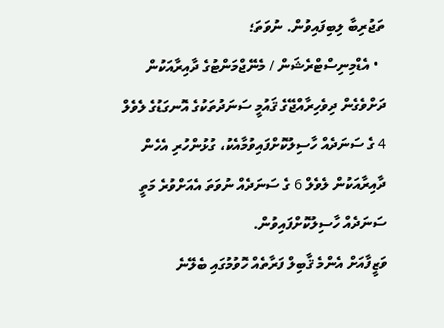ތަޖުރިބާ ލިބިފައިވުން. ނުވަތަ؛
  • އެޑްމިނިސްޓްރެޝަން / މެނޭޖްމަންޓުގެ ދާއިރާއަކުން ދަށްވެގެން ދިވެހިރާއްޖޭގެ ޤައުމީ ސަނަދުތަކުގެ އޮނގަޑުގެ ލެވެލް 4 ގެ ސަނަދެއް ހާސިލުކޮށްފައިވުމާއެކު، ގުޅުންހުރި އެހެން ދާއިރާއަކުން ލެވެލް 6 ގެ ސަނަދެއް ނުވަތަ އެއަށްވުރެ މަތީ ސަނަދެއް ހާސިލުކޮށްފައިވުން.
ވަޒީފާއަށް އެންމެ ޤާބިލް ފަރާތެއް ހޮވުމުގައި ބެލޭނެ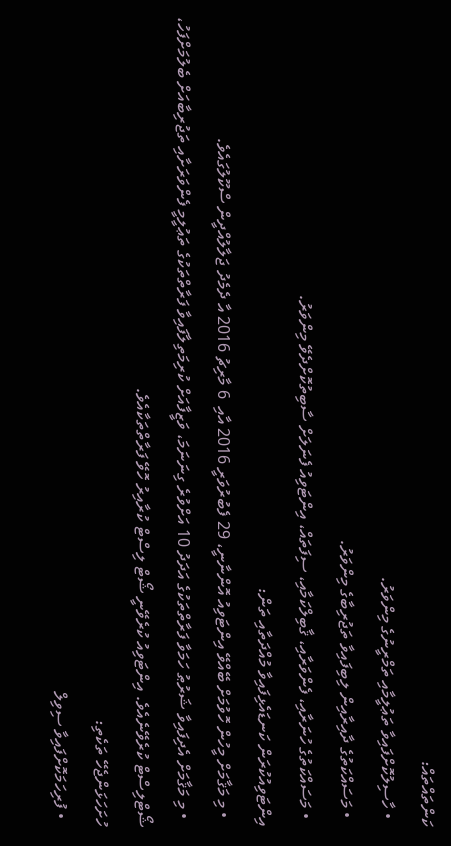ކަންތައްތައް:
  • ހާސިލުކޮށްފައިވާ ތަޢުލީމާއި ތަމްރީނުގެ މިންވަރު.
  • މަސައްކަތުގެ ދާއިރާއިން ލިބިފައިވާ ތަޖުރިބާގެ މިންވަރު.
  • މަސައްކަތުގެ ހުނަރާއި، ފެންވަރާއި، ޤާބިލްކަމާއި، ސިފަތައް، އިންޓަވިއު ފެނަލަށް ސާބިތުކޮށްދެވޭ މިންވަރު.
އިންޓަވިއުކުރަން ކަނޑައެޅިފައިވާ މުއްދަތާއި ތަން:
  • މި މަޤާމަށް މީހުން ހޮވުމަށް ބޭއްވޭ އިންޓަވިއު އޮންނާނީ، 29 ފެބުރުވަރީ 2016 އާއި  6 މާރިޗު 2016 އާ ދެމެދު ޖަލާލުއްދީން ސްކޫލުގައެވެ.
  • މި މަޤާމަށް އެދިފައިވާ ޝަރުޠު ހަމަވާ ފަރާތްތަކުގެ އަދަދު 10 އަށްވުރެ ގިނަނަމަ، ވަޒީފާއަށް ކުރިމަތިލާފައިވާ ފަރާތްތަކުގެ ތަޢުލީމީ ފެންވަރަށާއި ތަޖުރިބާއަށް ބެލުމަށްފަހު، ޝޯޓްލިސްޓް ކުރެވޭނެއެވެ. އިންޓަވިއު ކުރެވޭނީ ޝޯޓް ލިސްޓް ކުރާއިރު ހޮވޭ ފަރާތްތަކާއެވެ.
ހުށަހަޅަންޖެހޭ ތަކެތި:
  • ފުރިހަމަކޮށްފައިވާ ސިވިލް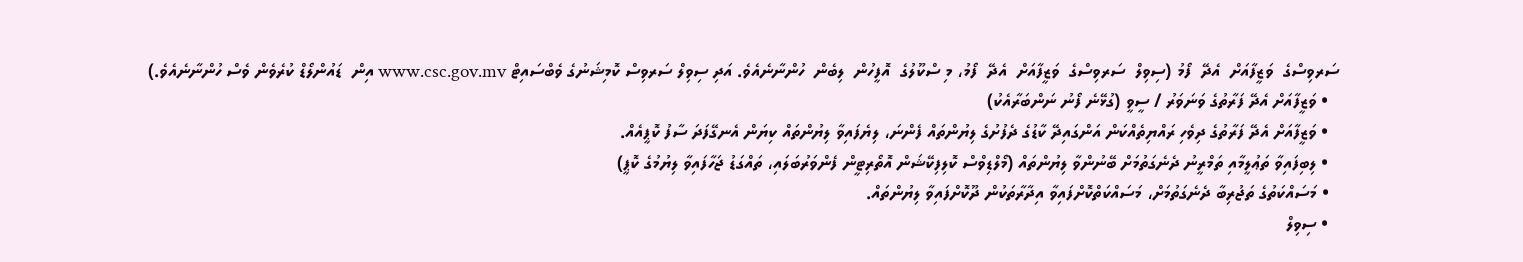ސަރވިސްގެ  ވަޒީފާއަށް  އެދޭ  ފޯމު (ސިވިލް  ސަރވިސްގެ  ވަޒީފާއަށް  އެދޭ  ފޯމު، މި ސްކޫލުގެ  އޮފީހުން  ލިބެން  ހުންނާނެއެވެ. އަދި ސިވިލް ސަރވިސް ކޮމިޝަނުގެ ވެބްސައިޓް www.csc.gov.mv އިން  ޑައުންލޯޑް ކުރެވެން ވެސް ހުންނާނެއެވެ.)
  • ވަޒީފާއަށް އެދޭ ފަރާތުގެ ވަނަވަރު / ސީވީ (ގުޅޭނެ ފޯނު ނަންބަރާއެކު)
  • ވަޒީފާއަށް އެދޭ ފަރާތުގެ ދިވެހި ރައްޔިތެއްކަން އަންގައިދޭ ކާޑުގެ ދެފުށުގެ ލިޔުންތައް ފެންނަ، ލިޔެފައިވާ ލިޔުންތައް ކިޔަން އެނގޭފަދަ ސާފު ކޮޕީއެއް.
  • ލިބިފައިވާ ތަޢުލީމާއި ތަމްރީނު ދެނެގަތުމަށް ބޭނުންވާ ލިޔުންތައް (މޯލްޑިވްސް ކޮލިފިކޭޝަން އޮތޯރިޓީން ފެންވަރުބަލައި، ތައްގަޑު ޖަހާފައިވާ ލިޔުމުގެ ކޮޕީ)
  • މަސައްކަތުގެ ތަޖުރިބާ ދެނެގަތުމަށް، މަސައްކަތްކޮށްފައިވާ އިދާރާތަކުން ދޫކޮށްފައިވާ ލިޔުންތައް.
  • ސިވިލް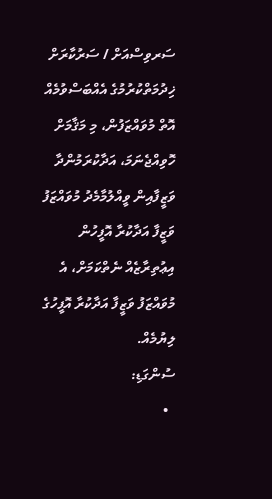ސަރވިސްއަށް / ސަރުކާރަށް ޚިދުމަތްކުރުމުގެ އެއްބަސްވުމެއް އޮތް މުވައްޒަފުން، މި މަޤާމަށް ހޮވިއްޖެނަމަ، އަދާކުރަމުންދާ ވަޒީފާއިން ވީއްލުމާމެދު މުވައްޒަފު ވަޒީފާ އަދާކުރާ އޮފީހުން އިޢުތިރާޒެއް ނެތްކަމަށް، އެ މުވައްޒަފު ވަޒީފާ އަދާކުރާ އޮފީހުގެ ލިޔުމެއް.
ސުންގަޑި:
  •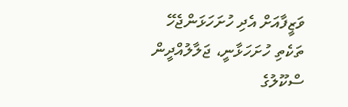ވަޒީފާއަށް އެދި ހުށަހަޅަންޖެހޭ ތަކެތި ހުށަހަޅާނީ، ޖަލާލުއްދީން ސްކޫލުގެ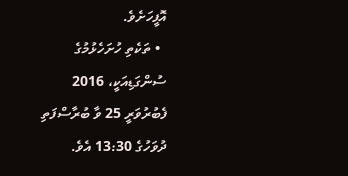އޮފީހަށެވެ.
  • ތަކެތި ހުށަހެޅުމުގެ ސުންގަޑިއަކީ، 2016 ފެބުރުވަރީ 25 ވާ ބުރާސްފަތި ދުވަހުގެ 13:30 އެވެ.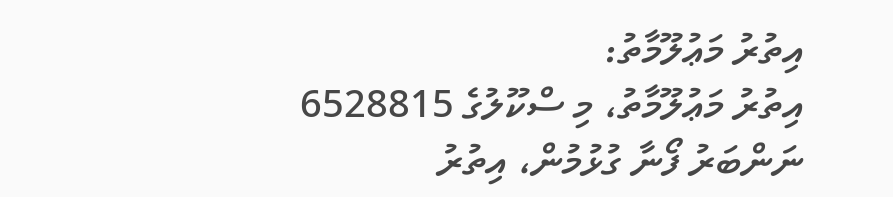އިތުރު މަޢުލޫމާތު:
އިތުރު މަޢުލޫމާތު، މި ސްކޫލުގެ 6528815 ނަންބަރު ފޯނާ ގުޅުމުން، އިތުރު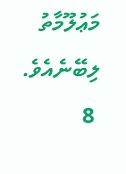މަޢުލޫމާތު ލިބޭނެއެވެ.
 8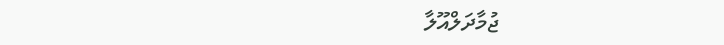ޖުމާދަލްއޫލާ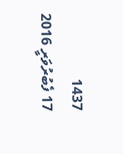1437
17 ފެބުރުވަރީ 2016